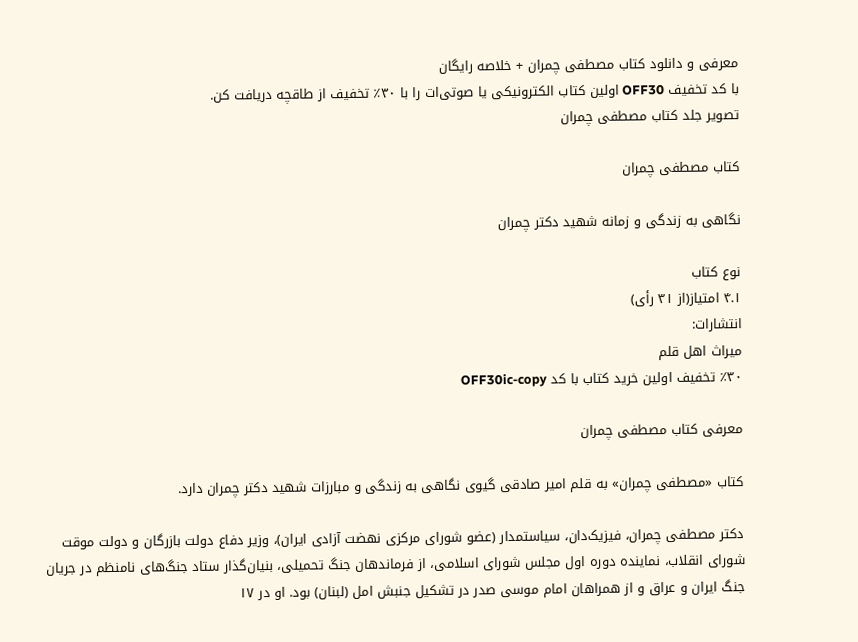معرفی و دانلود کتاب مصطفی چمران + خلاصه رایگان
با کد تخفیف OFF30 اولین کتاب الکترونیکی یا صوتی‌ات را با ۳۰٪ تخفیف از طاقچه دریافت کن.
تصویر جلد کتاب مصطفی چمران

کتاب مصطفی چمران

نگاهی به زندگی و زمانه شهید دکتر چمران

نوع کتاب
۴.۱ امتیاز(از ۳۱ رأی)
انتشارات:
میراث اهل قلم
٪۳۰ تخفیف اولین خرید کتاب با کد OFF30ic-copy

معرفی کتاب مصطفی چمران

کتاب «مصطفی چمران» به قلم امیر صادقی گیوی نگاهی به زندگی و مبارزات شهید دکتر چمران دارد.

دکتر مصطفی چمران، فیزیک‌دان، سیاستمدار (عضو شورای مرکزی نهضت آزادی ایران)، وزیر دفاع دولت بازرگان و دولت موقت شورای انقلاب، نماینده دوره اول مجلس شورای اسلامی، از فرماندهان جنگ تحمیلی، بنیان‌گذار ستاد جنگ‌های نامنظم در جریان جنگ ایران و عراق و از همراهان امام موسی صدر در تشکیل جنبش امل (لبنان) بود. او در ۱۷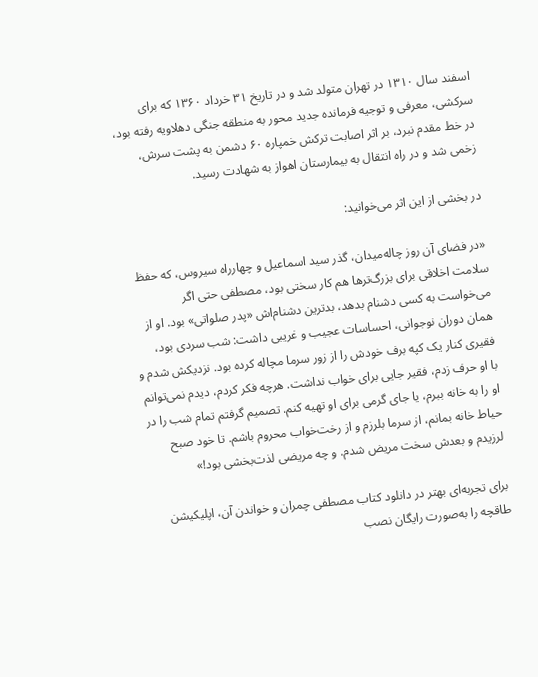اسفند سال ۱۳۱۰ در تهران متولد شد و در تاریخ ۳۱ خرداد ۱۳۶۰ که برای سرکشی، معرفی و توجیه فرمانده جدید محور به منطقه جنگی دهلاویه رفته بود، در خط مقدم نبرد، بر اثر اصابت ترکش خمپاره ۶۰ دشمن به پشت سرش، زخمی شد و در راه انتقال به بیمارستان اهواز به شهادت رسید.

در بخشی از این اثر می‌خوانید:

«در فضای آن روز چاله‌میدان، گذر سید اسماعیل و چهارراه سیروس، که حفظ سلامت اخلاقی برای بزرگ‌ترها هم کار سختی بود، مصطفی حتی اگر می‌خواست به کسی دشنام بدهد، بدترین دشنام‌اش «پدر صلواتی» بود. او از همان دوران نوجوانی، احساسات عجیب و غریبی داشت: شب سردی بود، فقیری کنار یک کپه برف خودش را از زور سرما مچاله کرده بود. نزدیکش شدم و با او حرف زدم، فقیر جایی برای خواب نداشت. هرچه فکر کردم، دیدم نمی‌توانم او را به خانه ببرم، یا جای گرمی برای او تهیه کنم. تصمیم گرفتم تمام شب را در حیاط خانه بمانم، از سرما بلرزم و از رخت‌خواب محروم باشم. تا خود صبح لرزیدم و بعدش سخت مریض شدم. و چه مریضی لذت‌بخشی بود!»

برای تجربه‌ای بهتر در دانلود کتاب مصطفی چمران و خواندن آن، اپلیکیشن طاقچه را به‌صورت رایگان نصب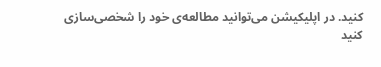کنید. در اپلیکیشن می‌توانید مطالعه‌ی خود را شخصی‌سازی کنید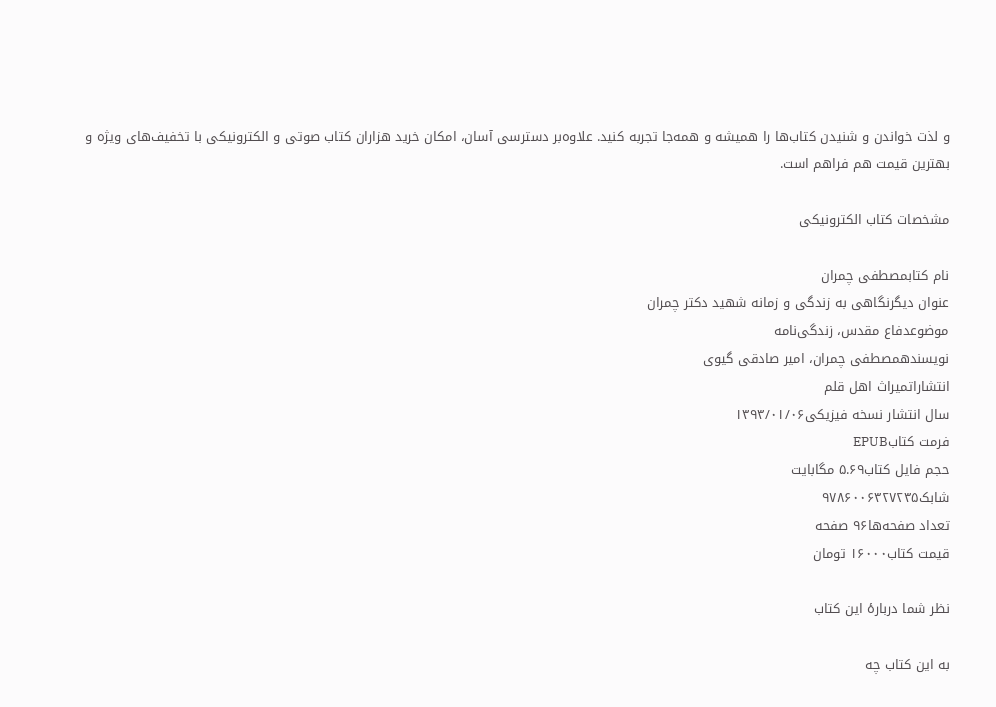و لذت خواندن و شنیدن کتاب‌ها را همیشه و همه‌جا تجربه کنید. علاوه‌بر دسترسی آسان، امکان خرید هزاران کتاب صوتی و الکترونیکی با تخفیف‌های ویژه و بهترین قیمت هم فراهم است.

مشخصات کتاب الکترونیکی

نام کتابمصطفی چمران
عنوان دیگرنگاهی به زندگی و زمانه شهید دکتر چمران
موضوعدفاع مقدس، زندگی‌نامه
نویسندهمصطفی چمران، امیر صادقی گیوی
انتشاراتمیراث اهل قلم
سال انتشار نسخه فیزیکی۱۳۹۳/۰۱/۰۶
فرمت کتابEPUB
حجم فایل کتاب۵.۶۹ مگابایت
شابک۹۷۸۶۰۰۶۳۲۷۲۳۵
تعداد صفحه‌ها۹۶ صفحه
قیمت کتاب۱۶۰۰۰ تومان

نظر شما دربارهٔ این کتاب

به این کتاب چه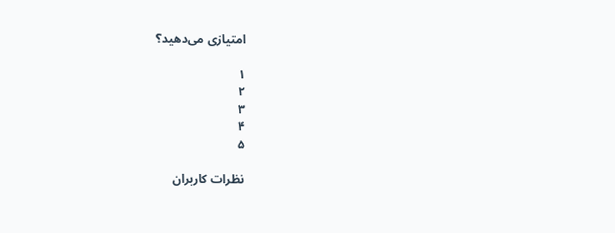امتیازی می‌دهید؟

۱
۲
۳
۴
۵

نظرات کاربران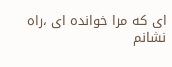ای که مرا خوانده ای ،راه نشانم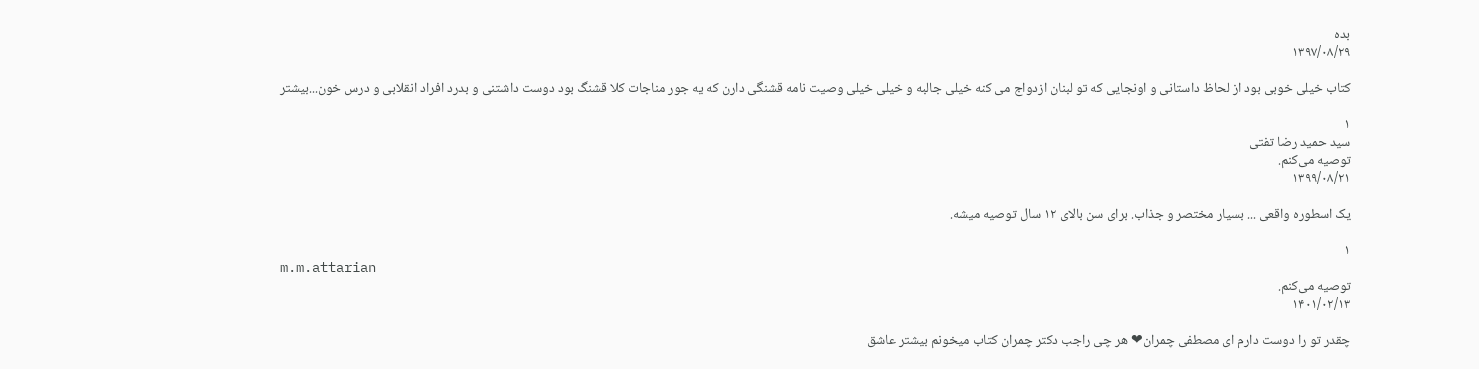بده
۱۳۹۷/۰۸/۲۹

کتاب خیلی خوبی بود از لحاظ داستانی و اونجایی که تو لبنان ازدواج می کنه خیلی جالبه و خیلی خیلی وصیت نامه قشنگی دارن که یه جور مناجات کلا قشنگ بود دوست داشتنی و بدرد افراد انقلابی و درس خون...بیشتر

۱
سید حمید رضا تفتی
توصیه می‌کنم.
۱۳۹۹/۰۸/۲۱

یک اسطوره واقعی ... بسیار مختصر و جذاب. برای سن بالای ۱۲ سال توصیه میشه.

۱
m.m.attarian
توصیه می‌کنم.
۱۴۰۱/۰۲/۱۳

چقدر تو را دوست دارم ای مصطفی چمران❤ هر چی راجب دکتر چمران کتاب میخونم بیشتر عاشق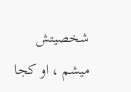شخصیتش میشم ، او کجا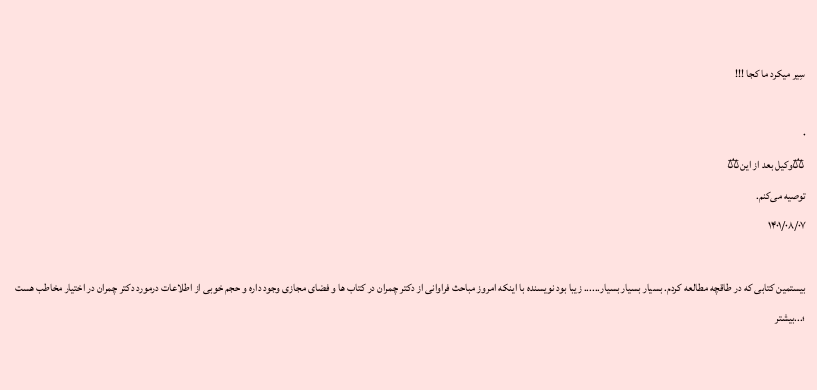سِیر میکرد ما کجا !!!

۰
⚖وکیل بعد از این⚖
توصیه می‌کنم.
۱۴۰۱/۰۸/۰۷

بیستمین کتابی که در طاقچه مطالعه کردم. بسیار بسیار بسیار...... زیبا بود نویسنده با اینکه امروز مباحث فراوانی از دکتر چمران در کتاب ها و فضای مجازی وجود داره و حجم خوبی از اطلاعات درمورد دکتر چمران در اختیار مخاطب هست ؛...بیشتر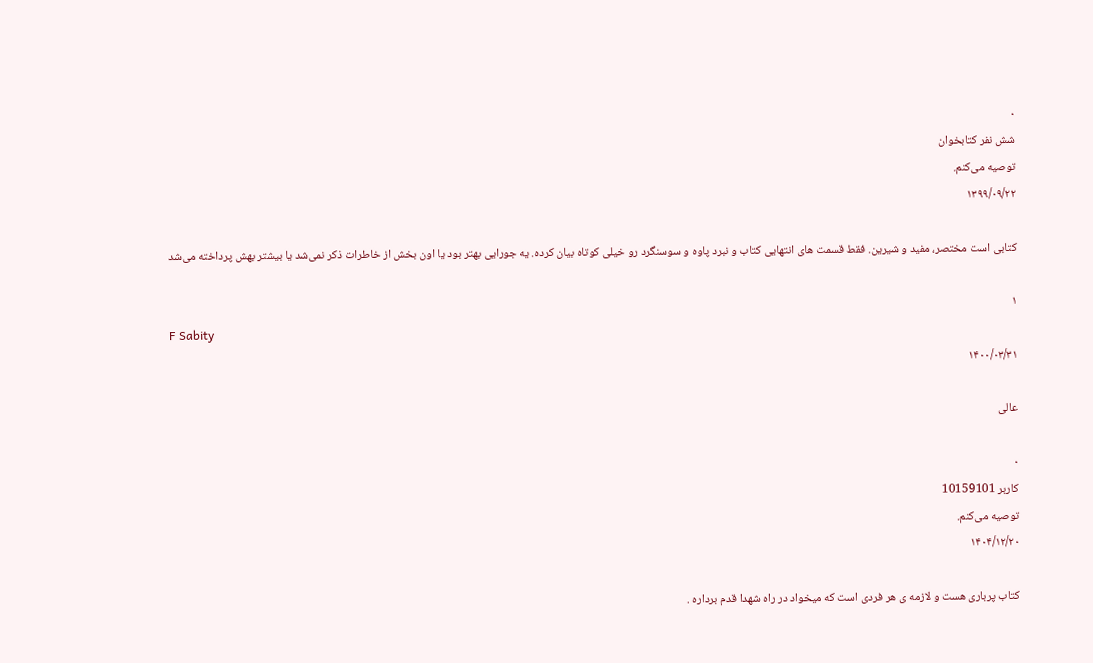۰
شش نفر کتابخوان
توصیه می‌کنم.
۱۳۹۹/۰۹/۲۲

کتابی است مختصر، مفید و شیرین. فقط قسمت های انتهایی کتاب و نبرد پاوه و سوسنگرد رو خیلی کوتاه بیان کرده. یه جورایی بهتر بود یا اون بخش از خاطرات ذکر نمی‌شد یا بیشتر بهش پرداخته می‌شد

۱
F Sabity
۱۴۰۰/۰۳/۳۱

عالی

۰
کاربر 10159101
توصیه می‌کنم.
۱۴۰۴/۱۲/۲۰

کتاب پرباری هست و لازمه ی هر فردی است که میخواد در راه شهدا قدم برداره .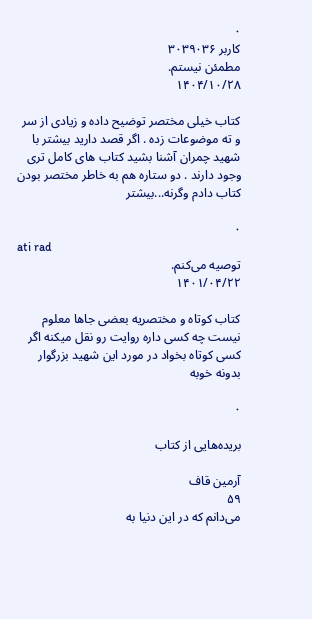۰
کاربر ۳۰۳۹۰۳۶
مطمئن نیستم.
۱۴۰۴/۱۰/۲۸

کتاب خیلی مختصر توضیح داده و زیادی از سر و ته موضوعات زده . اگر قصد دارید بیشتر با شهید چمران آشنا بشید کتاب های کامل تری وجود دارند . دو ستاره هم به خاطر مختصر بودن کتاب دادم وگرنه...بیشتر

۰
ati rad
توصیه می‌کنم.
۱۴۰۱/۰۴/۲۲

کتاب کوتاه و مختصریه بعضی جاها معلوم نیست چه کسی داره روایت رو نقل میکنه اگر کسی کوتاه بخواد در مورد این شهید بزرگوار بدونه خوبه

۰

بریده‌هایی از کتاب

آرمین قاف
۵۹
می‌دانم که در این دنیا به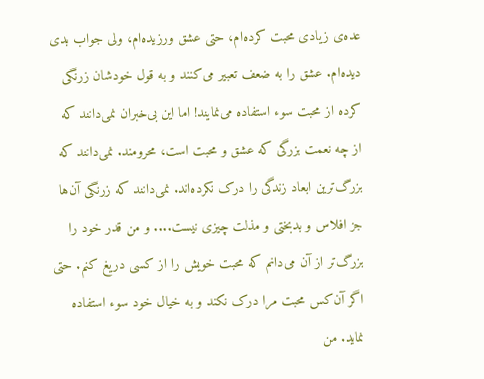عده‌ی زیادی محبت کرده‌ام، حتی عشق ورزیده‌ام، ولی جواب بدی دیده‌ام. عشق را به ضعف تعبیر می‌کنند و به قول خودشان زرنگی کرده از محبت سوء استفاده می‌نمایند! اما این بی‌خبران نمی‌دانند که از چه نعمت بزرگی که عشق و محبت است، محرومند. نمی‌دانند که بزرگ‌ترین ابعاد زندگی را درک نکرده‌اند. نمی‌دانند که زرنگی آن‌ها جز افلاس و بدبختی و مذلت چیزی نیست.... و من قدر خود را بزرگ‌تر از آن می‌دانم که محبت خویش را از کسی دریغ کنم. حتی اگر آن‌کس محبت مرا درک نکند و به خیال خود سوء استفاده نماید. من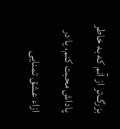بزرگ‌تر از آنم که به خاطر پاداش محبت کنم، یا در ازاء عشق تمنایی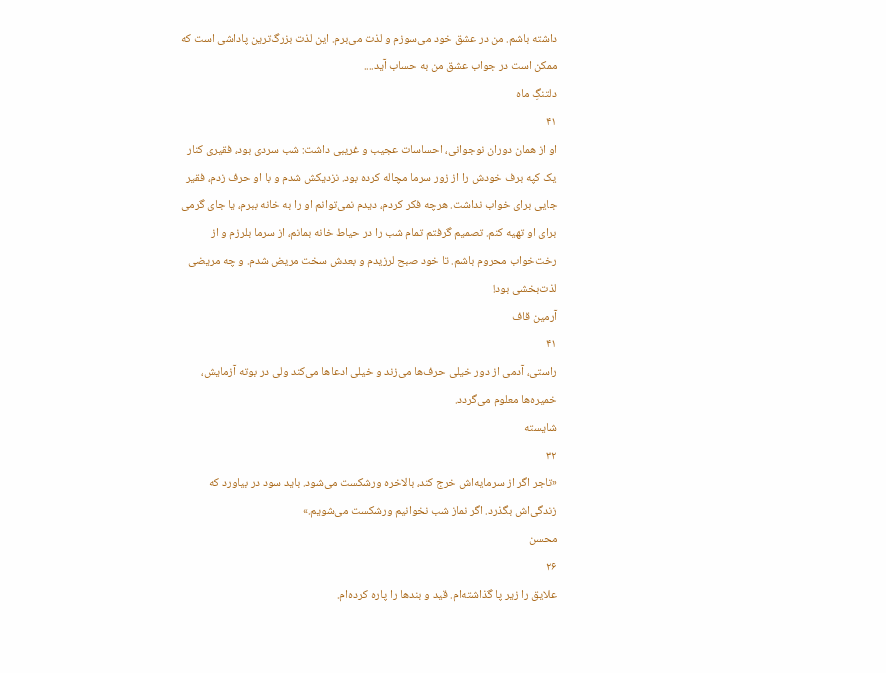داشته باشم. من در عشق خود می‌سوزم و لذت می‌برم. این لذت بزرگ‌ترین پاداشی است که ممکن است در جواب عشق من به حساب آید....
دلتنگِ ماه
۴۱
او از همان دوران نوجوانی، احساسات عجیب و غریبی داشت: شب سردی بود، فقیری کنار یک کپه برف خودش را از زور سرما مچاله کرده بود. نزدیکش شدم و با او حرف زدم، فقیر جایی برای خواب نداشت. هرچه فکر کردم، دیدم نمی‌توانم او را به خانه ببرم، یا جای گرمی برای او تهیه کنم. تصمیم گرفتم تمام شب را در حیاط خانه بمانم، از سرما بلرزم و از رخت‌خواب محروم باشم. تا خود صبح لرزیدم و بعدش سخت مریض شدم. و چه مریضی لذت‌بخشی بود!
آرمین قاف
۴۱
راستی، آدمی از دور خیلی حرف‌ها می‌زند و خیلی ادعاها می‌کند ولی در بوته آزمایش، خمیره‌ها معلوم می‌گردد.
شایسته
۳۲
«تاجر اگر از سرمایه‌اش خرج کند، بالاخره ورشکست می‌شود. باید سود در بیاورد که زندگی‌اش بگذرد. اگر نماز شب نخوانیم ورشکست می‌شویم.»
محسن
۲۶
علایق را زیر پا گذاشته‌ام. قید و بندها را پاره کرده‌ام.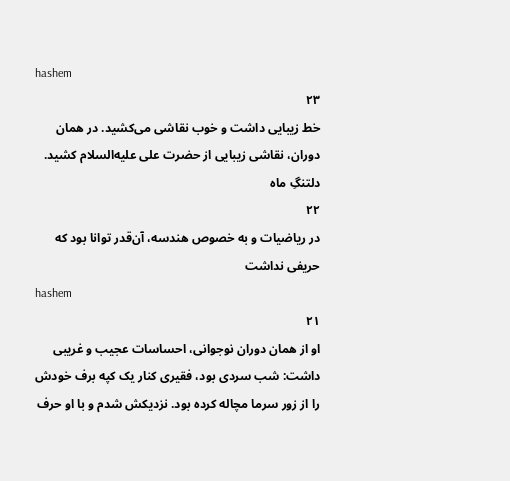hashem
۲۳
خط زیبایی داشت و خوب نقاشی می‌کشید. در همان دوران، نقاشی زیبایی از حضرت علی علیه‌السلام کشید.
دلتنگِ ماه
۲۲
در ریاضیات و به خصوص هندسه، آن‌قدر توانا بود که حریفی نداشت
hashem
۲۱
او از همان دوران نوجوانی، احساسات عجیب و غریبی داشت: شب سردی بود، فقیری کنار یک کپه برف خودش را از زور سرما مچاله کرده بود. نزدیکش شدم و با او حرف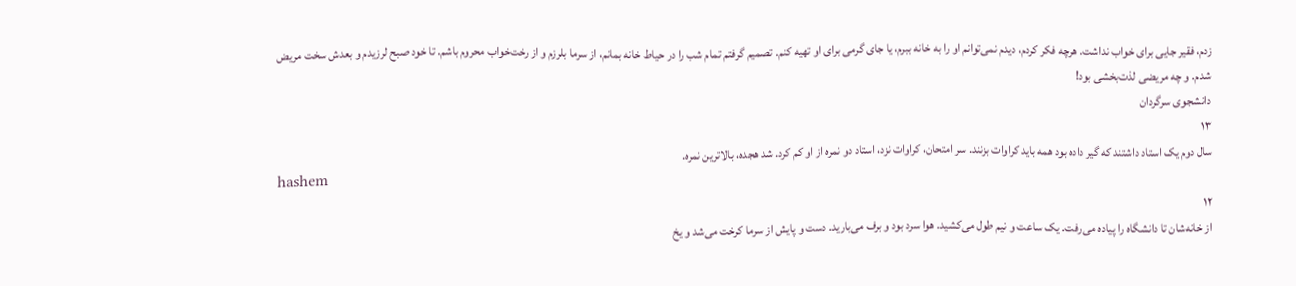زدم، فقیر جایی برای خواب نداشت. هرچه فکر کردم، دیدم نمی‌توانم او را به خانه ببرم، یا جای گرمی برای او تهیه کنم. تصمیم گرفتم تمام شب را در حیاط خانه بمانم، از سرما بلرزم و از رخت‌خواب محروم باشم. تا خود صبح لرزیدم و بعدش سخت مریض شدم. و چه مریضی لذت‌بخشی بود!
دانشجوی سرگردان
۱۳
سال دوم یک استاد داشتند که گیر داده بود همه باید کراوات بزنند. سر امتحان، کراوات نزد، استاد دو نمره از او کم کرد. شد هجده، بالاترین نمره.
hashem
۱۲
از خانه‌شان تا دانشگاه را پیاده می‌رفت. یک ساعت و نیم طول می‌کشید. هوا سرد بود و برف می‌بارید. دست و پایش از سرما کرخت می‌شد و یخ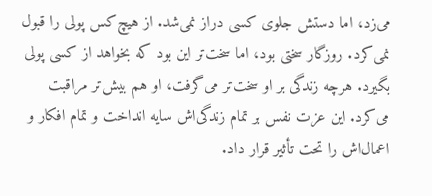می‌زد، اما دستش جلوی کسی دراز نمی‌شد. از هیچ‌کس پولی را قبول نمی‌کرد. روزگار سختی بود، اما سخت‌تر این بود که بخواهد از کسی پولی بگیرد. هرچه زندگی بر او سخت‌تر می‌گرفت،‌ او هم بیش‌تر مراقبت می‌کرد. این عزت نفس بر تمام زندگی‌اش سایه انداخت و تمام افکار و اعمال‌اش را تحت تأثیر قرار داد.